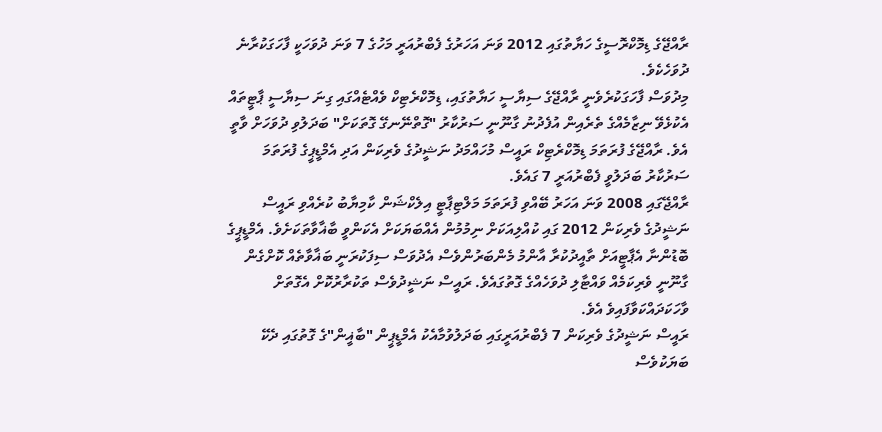ރާއްޖޭގެ ޑިމޮކްރޮސީގެ ހަޔާތުގައި 2012 ވަނަ އަހަރުގެ ފެބްރުއަރީ މަހުގެ 7 ވަނަ ދުވަހަކީ ފާހަގަކުރާނެ ދުވަހެކެވެ.
މިދުވަސް ފާހަގަކުރެވެނީ ރާއްޖޭގެ ސިޔާސީ ހަޔާތުގައި، ޑިމޮކްރެޓިކް ވެއްޓެއްގައި ގިނަ ސިޔާސީ ޕާޓީތައް އެކުޅެވޭ ނިޒާމެއްގެ ތެރެއިން އުފެދުނު ގާނޫނީ ސަރުކާރު "ގޮތްނޭނގޭ ގޮތަކަށް" ބަދަލުވި ދުވަހަށް ވާތީ އެވެ. ރާއްޖޭގެ ފުރަތަމަ ޑިމޮކްރެޓިކް ރައީސް މުހައްމަދު ނަޝީދުގެ ވެރިކަން އަދި އެމްޑީޕީގެ ފުރަތަމަ ސަރުކާރު ބަދަލުވީ ފެބްރުއަރީ 7 ގައެވެ.
ރާއްޖޭގައި 2008 ވަނަ އަހަރު ބޭއްވި ފުރަތަމަ މަލްޓިޕާޓީ އިލެކްޝަން ކާމިޔާބު ކުރެއްވި ރައީސް ނަޝީދުގެ ވެރިކަން 2012 ގައި ކުއްލިއަކަށް ނިމުމުން އެއްބަޔަކަށް އެކަންވީ ބާޣާވާތަކަށެވެ. އެމްޑީޕީގެ ބޮޑުންނާ އެޕާޓީއަށް ތާއީދުކުރާ އާންމު މެންބަރުންވެސް އެދުވަސް ސިފަކުރަނީ ބަޣާވާތެއް ކޮށްގެން ގާނޫނީ ވެރިކަމެއް ވައްޓާލި ދުވަހެއްގެ ގޮތުގައެވެ. ރައީސް ނަޝީދުވެސް ތަކުރާރުކޮށް އެގޮތަށް ވާހަކަދައްކަވާފައިވެ އެވެ.
ރައީސް ނަޝީދުގެ ވެރިކަން 7 ފެބްރުއަރީގައި ބަދަލުވުމާއެކު އެމްޑީޕީން "ބާޣީން"ގެ ގޮތުގައި ދެކޭ ބަޔަކުވެސް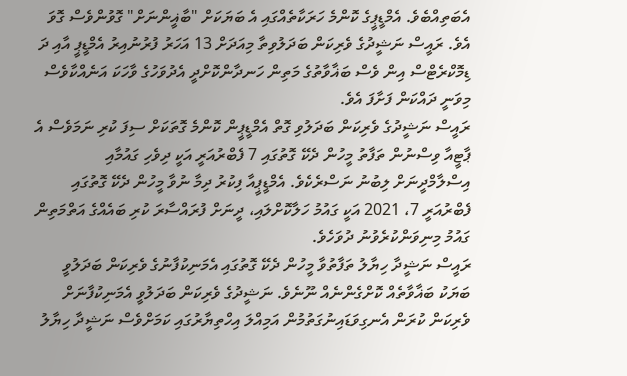އެބަތިއްބެވެ. އެމްޑީޕީގެ ކޮންމެ ހަރަކާތެއްގައި އެ ބަޔަކަށް "ބާޣީންނަށް" ގޮވުންވެސް ގޮވަ އެވެ. ރައީސް ނަޝީދުގެ ވެރިކަން ބަދަލުވިތާ މިއަދަށް 13 އަހަރު ފުރުނުއިރު އެމްޑީޕީ އާއި ދަ ޑިމޮކްރެޓްސް އިން ވެސް ބަޣާވާތުގެ މަތިން ހަނދާންކޮށްދީ އެދުވަހުގެ ވާހަކަ އަނެއްކާވެސް މިވަނީ ދައްކަން ފަށާފަ އެވެ.
ރައީސް ނަޝީދުގެ ވެރިކަން ބަދަލުވި ގޮތް އެމްޑީޕީން ކޮންމެ ގޮތަކަށް ސިފަ ކުރި ނަމަވެސް އެ ޕާޓީއާ ވިސްނުން ތަފާތު މީހުން ދެކޭ ގޮތުގައި 7 ފެބްރުއަރީ އަކީ ދިވެހި ގައުމާއި އިސްލާމްދީނަށް ލިބުނު ނަސްރެކެވެ. އެމްޑީޕީއާ ފިކުރު ދިމާ ނުވާ މީހުން ދެކޭ ގޮތުގައި ފެބްރުއަރީ 7، 2021 އަކީ ގައުމު ހަލާކޮށްލައި، ދީނަށް ފުރައްސާރަ ކުރި ބައެއްގެ އަތްމަތިން ގައުމު މިނިވަންކުރެވުނު ދުވަހެވެ.
ރައީސް ނަޝީދާ ހިޔާލު ތަފާތުވާ މީހުން ދެކޭ ގޮތުގައި އެމަނިކުފާނުގެ ވެރިކަން ބަދަލުވީ ބަޔަކު ބަޣާވާތެއް ކޮށްގެންނެއް ނޫނެވެ. ނަޝީދުގެ ވެރިކަން ބަދަލުވީ އެމަނިކުފާނަށް ވެރިކަން ކުރަން އެނގިވަޑައިނުގަތުމުން އަމިއްލަ އިހްތިޔާރުގައި ކަމަށްވެސް ނަޝީދާ ހިޔާލު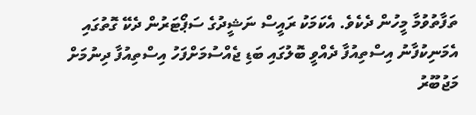ތަފާތުވުމާ މީހުން ދެކެވެ. އެކަމަކު ރައީސް ނަޝީދުގެ ސަޕޯޓަރުން ދެކޭ ގޮތުގައި އެމަނިކުފާނު އިސްތިއުފާ ދެއްވީ ބޮލުގައި ބަޑި ޖެއްސުމަށްފަހު އިސްތިއުފާ ދިނުމަށް މަޖުބޫރު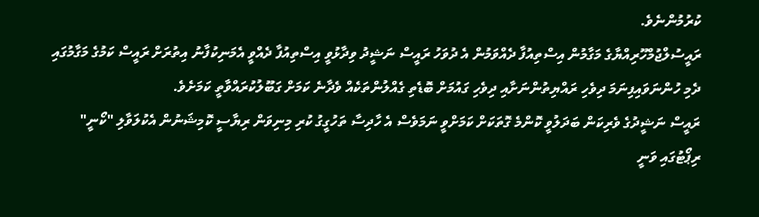ކުރުމުންނެވެ.
ރައީސުލްޖުމްހޫރިއްޔާގެ މަގާމުން އިސްތިއުފާ ދެއްވަމުން އެ ދުވަހު ރައީސް ނަޝީދު ވިދާޅުވީ އިސްތިއުފާ ދެއްވީ އެމަނިކުފާނު އިތުރަށް ރައީސް ކަމުގެ މަގާމުގައި ދެމި ހުންނަވައިފިނަމަ ދިވެހި ރައްޔިތުންނަށާއި ދިވެހި ގައުމަށް ބޮޑެތި ގެއްލުންތަކެއް ވެދާނެ ކަމަށް ގަބޫލުކުރައްވާތީ ކަމަށެވެ.
ރައީސް ނަޝީދުގެ ވެރިކަން ބަދަލުވީ ކޮންމެ ގޮތަކަށް ކަމަށްވީ ނަމަވެސް އެ ހާދިސާ ތަހުގީގު ކުރި މިނިވަން ރިޔާސީ ކޮމިޝަނުން އެކުލަވާލި "ކޯނީ" ރިޕޯޓުގައި ވަނީ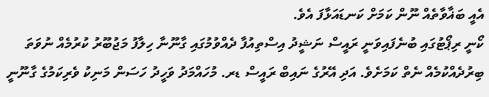އެއީ ބަޣާވާތެއް ނޫން ކަމަށް ކަނޑައަޅާފަ އެވެ.
ކޯނީ ރިޕޯޓުގައި ބުނެފައިވަނީ ރައީސް ނަޝީދު އިސްތިއުފާ ދެއްވުމުގައި ގާނޫނާ ހިލާފު މަޖުބޫރު ކުރުމެއް ނުވަތަ ބިރުދެއްކުމެއް ނެތް ކަމަށެވެ. އަދި އޭރުގެ ނައިބް ރައީސް ޑރ. މުހައްމަދު ވަހީދު ހަސަން މަނިކު ވެރިކަމުގެ ގާނޫނީ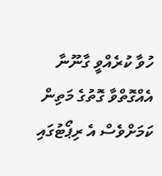ހުވާ ކުރެއްވީ ގާނޫނާ އެއްގޮތްވާ ގޮތުގެ މަތިން ކަމަށްވެސް އެ ރިޕޯޓުގައި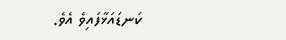ކަނޑައަޅާފައިވެ އެވެ.